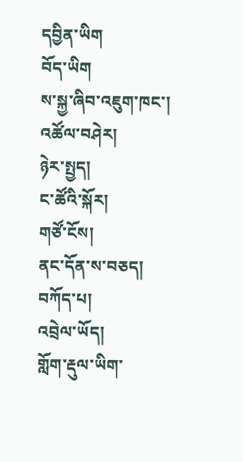དབྱིན་ཡིག
བོད་ཡིག
ས་སྐྱ་ཞིབ་འཇུག་ཁང་།
འཚོལ་བཤེར།
ཉེར་སྤྱད།
ང་ཚོའི་སྐོར།
གཙོ་ངོས།
ནང་དོན་ས་བཅད།
བཀོད་པ།
འབྲེལ་ཡོད།
གློག་རྡུལ་ཡིག་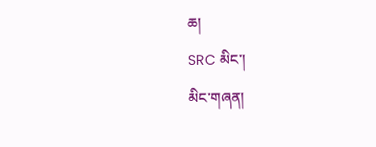ཆ།
SRC མིང་།
མིང་གཞན།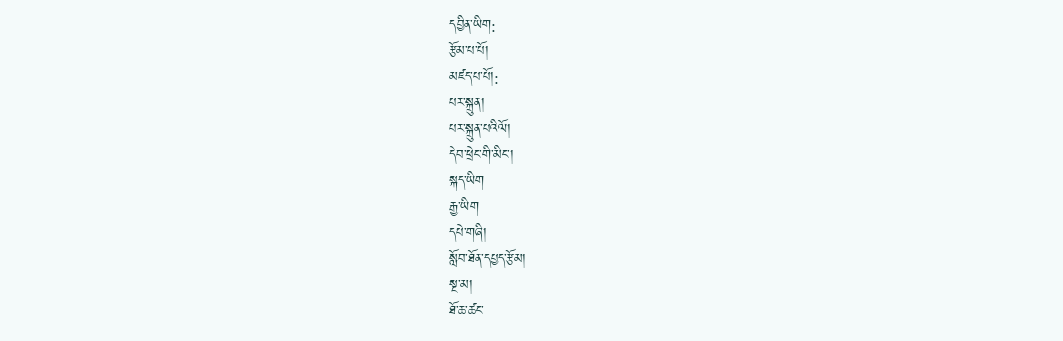དབྱིན་ཡིག:
རྩོམ་པ་པོ།
མཛད་པ་པོ།:
པར་སྐྲུན།
པར་སྐྲུན་པའིལོ།
དེབ་ཕྲེང་གི་མིང་།
སྐད་ཡིག
རྒྱ་ཡིག
དཔེ་གཞི།
སློབ་ཐོན་དཔྱད་རྩོམ།
སྔ་མ།
ཐོ་ཆ་ཚང་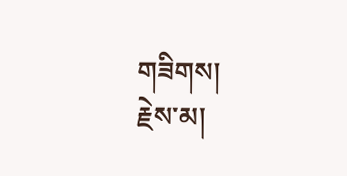གཟིགས།
རྗེས་མ།